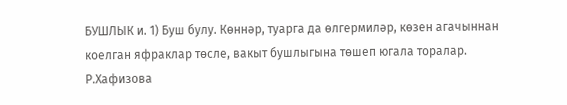БУШЛЫК и. 1) Буш булу. Көннәр, туарга да өлгермиләр, көзен агачыннан коелган яфраклар төсле, вакыт бушлыгына төшеп югала торалар. Р.Хафизова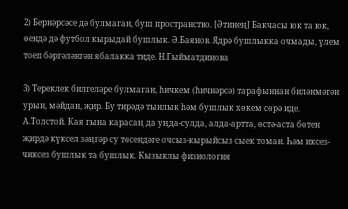2) Бернәрсәсе дә булмаган, буш пространство. [Әтинең] Бакчасы юк та юк, өендә дә футбол кырыдай бушлык. Ә.Баянов. Ядрә бушлыкка очмады, үлем тоеп бәргәләнгән ябалакка тиде. Н.Гыйматдинова

3) Тереклек билгеләре булмаган, һичкем (һичнәрсә) тарафыннан биләнмәгән урын, мәйдан, җир. Бу тирәдә тынлык һәм бушлык хөкем сөрә иде. А.Толстой. Кая гына карасаң да уңда-сулда, алда-артта, өстә-аста бөтен җирдә күксел зәңгәр су төсендәге очсыз-кырыйсыз сыек томан. Һәм иксез-чиксез бушлык та бушлык. Кызыклы физиология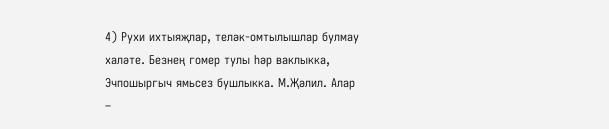4) Рухи ихтыяҗлар, теләк-омтылышлар булмау халәте. Безнең гомер тулы һәр ваклыкка, Эчпошыргыч ямьсез бушлыкка. М.Җәлил. Алар –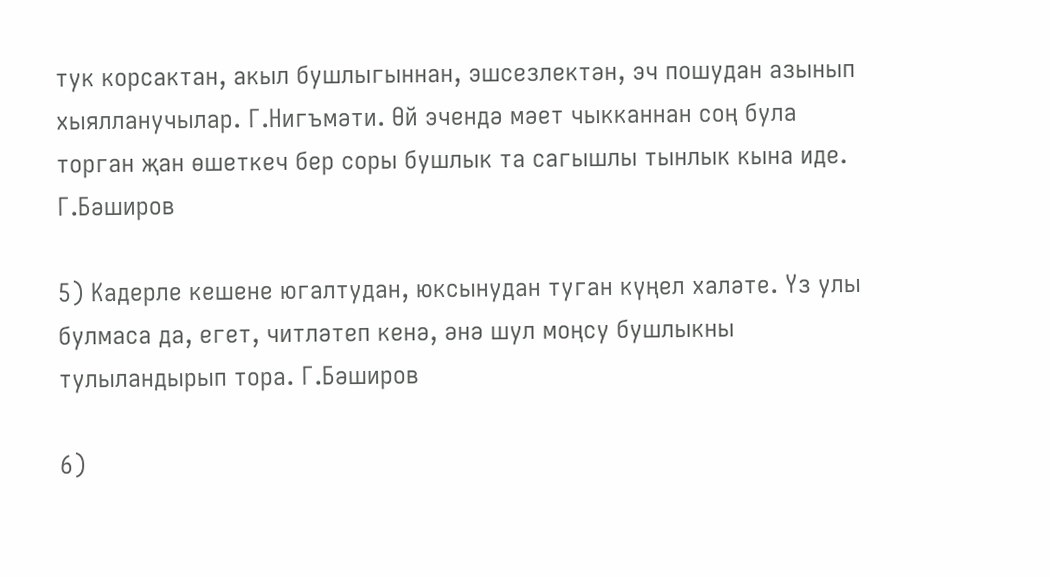тук корсактан, акыл бушлыгыннан, эшсезлектән, эч пошудан азынып хыялланучылар. Г.Нигъмәти. Өй эчендә мәет чыкканнан соң була торган җан өшеткеч бер соры бушлык та сагышлы тынлык кына иде. Г.Бәширов

5) Кадерле кешене югалтудан, юксынудан туган күңел халәте. Үз улы булмаса да, егет, читләтеп кенә, әнә шул моңсу бушлыкны тулыландырып тора. Г.Бәширов

6)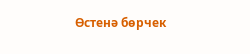Өстенә бөрчек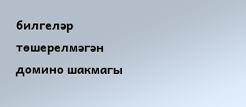билгеләр төшерелмәгән домино шакмагы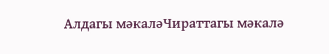Алдагы мәкаләЧираттагы мәкалә